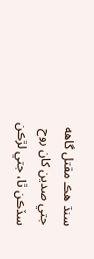سنڌ هڪ مقتل گاهه جتي صدين کان روح سڏڪن ٿا، جتي لڙڪن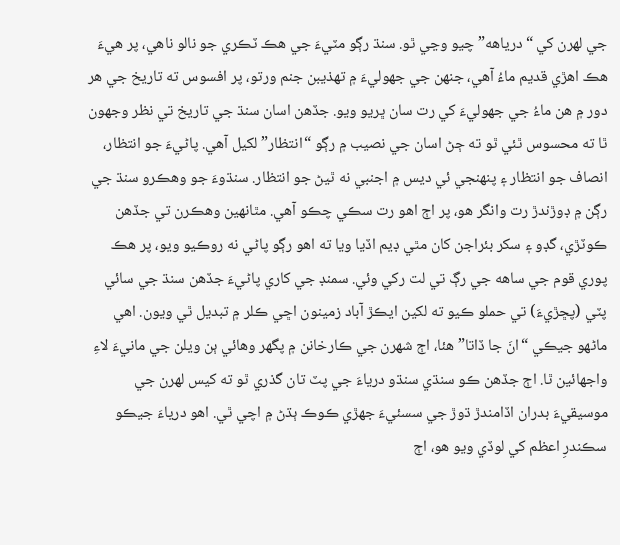جي لهرن کي “درياهه” چيو وڃي ٿو. سنڌ رڳو مٽيءَ جي هڪ ٽڪري جو نالو ناهي، پر هيءَ هڪ اهڙي قديم ماءُ آهي، جنهن جي جهوليءَ ۾ تهذيبن جنم ورتو، پر افسوس ته تاريخ جي هر دور ۾ هن ماءُ جي جهوليءَ کي رت سان ڀريو ويو. جڏهن اسان سنڌ جي تاريخ تي نظر وجهون ٿا ته محسوس ٿئي ٿو ته ڄڻ اسان جي نصيب ۾ رڳو “انتظار” لکيل آهي. پاڻيءَ جو انتظار، انصاف جو انتظار ۽ پنهنجي ئي ديس ۾ اجنبي نه ٿيڻ جو انتظار. سنڌوءَ جو وهڪرو سنڌ جي رڳن ۾ ڊوڙندڙ رت وانگر هو، پر اڄ اهو رت سڪي چڪو آهي. مٿانهين وهڪرن تي جڏهن ڪوٽڙي، گڊو ۽ سکر بئراجن کان مٿي ڊيم اڏيا ويا ته اهو رڳو پاڻي نه روڪيو ويو، پر هڪ پوري قوم جي ساهه جي رڳ تي لت رکي وئي. سمنڊ جي کاري پاڻيءَ جڏهن سنڌ جي سائي پٽي (پڇڙيءَ) تي حملو ڪيو ته لکين ايڪڙ آباد زمينون اڇي ڪلر ۾ تبديل ٿي ويون. اهي ماڻهو جيڪي “انَ جا ڏاتا” هئا، اڄ شهرن جي ڪارخانن ۾ پگهر وهائي ٻن ويلن جي مانيءَ لاءِ واجهائين ٿا. اڄ جڏهن ڪو سنڌي سنڌو درياءَ جي پٽ تان گذري ٿو ته کيس لهرن جي موسيقيءَ بدران اڏامندڙ ڌوڙ جي سسئيءَ جهڙي ڪوڪ ٻڌڻ ۾ اچي ٿي. اهو درياءَ جيڪو سڪندرِ اعظم کي لوڏي ويو هو، اڄ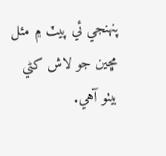پنهنجي ئي پيٽ ۾ مئل مڇين جو لاش کڻي بيٺو آهي.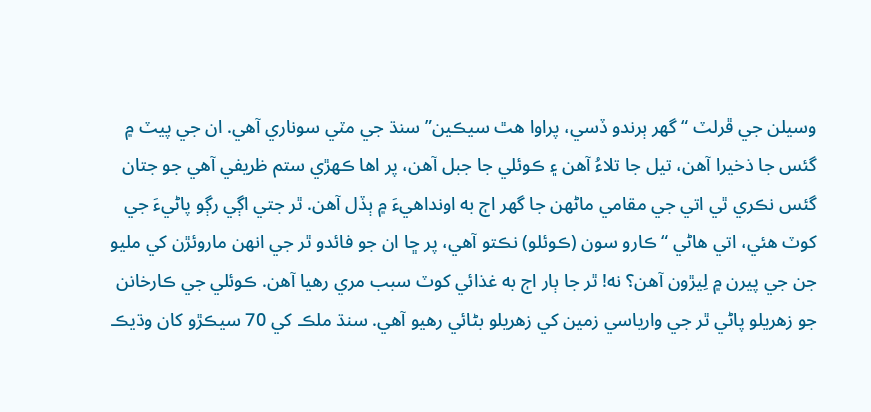وسيلن جي ڦرلٽ “گهر ٻرندو ڏسي، پراوا هٿ سيڪين” سنڌ جي مٽي سوناري آهي. ان جي پيٽ ۾ گئس جا ذخيرا آهن، تيل جا تلاءُ آهن ۽ ڪوئلي جا جبل آهن، پر اها ڪهڙي ستم ظريفي آهي جو جتان گئس نڪري ٿي اتي جي مقامي ماڻهن جا گهر اڄ به اونداهيءَ ۾ ٻڏل آهن. ٿر جتي اڳي رڳو پاڻيءَ جي کوٽ هئي، اتي هاڻي “ڪارو سون (ڪوئلو) نڪتو آهي، پر ڇا ان جو فائدو ٿر جي انهن ماروئڙن کي مليو جن جي پيرن ۾ لِيڙون آهن؟ نه! ٿر جا ٻار اڄ به غذائي کوٽ سبب مري رهيا آهن. ڪوئلي جي ڪارخانن جو زهريلو پاڻي ٿر جي وارياسي زمين کي زهريلو بڻائي رهيو آهي. سنڌ ملڪ کي 70 سيڪڙو کان وڌيڪ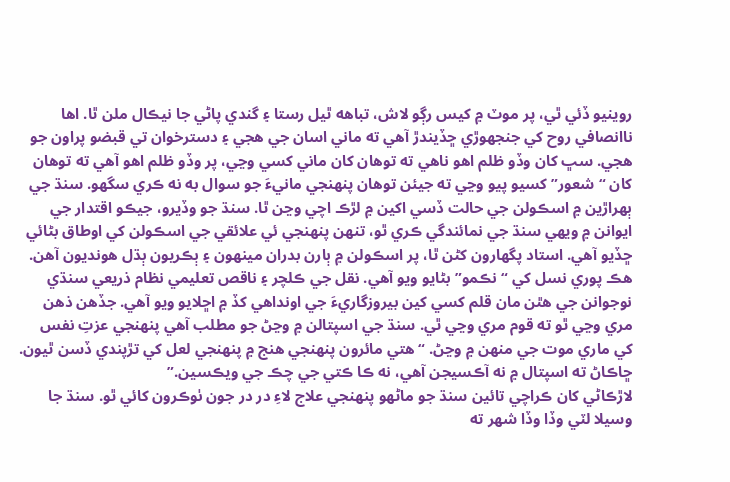روينيو ڏئي ٿي، پر موٽ ۾ کيس رڳو لاش، تباھه ٿيل رستا ۽ گندي پاڻي جا نيڪال ملن ٿا. اها ناانصافي روح کي جنجهوڙي ڇڏيندڙ آهي ته ماني اسان جي هجي ۽ دسترخوان تي قبضو پراون جو هجي. سڀ کان وڏو ظلم اهو ناهي ته توهان کان ماني کسي وڃي، پر وڏو ظلم اهو آهي ته توهان کان “شعور” کسيو پيو وڃي ته جيئن توهان پنهنجي مانيءَ جو سوال به نه ڪري سگهو. سنڌ جي ٻهراڙين ۾ اسڪولن جي حالت ڏسي اکين ۾ لڙڪ اچي وڃن ٿا. سنڌ جو وڏيرو، جيڪو اقتدار جي ايوانن ۾ ويهي سنڌ جي نمائندگي ڪري ٿو، تنهن پنهنجي ئي علائقي جي اسڪولن کي اوطاق بڻائي ڇڏيو آهي. استاد پگهارون کڻن ٿا، پر اسڪولن ۾ ٻارن بدران مينهون ۽ ٻڪريون ٻڌل هونديون آهن. هڪ پوري نسل کي “نڪمو” بڻايو ويو آهي. نقل جي ڪلچر ۽ ناقص تعليمي نظام ذريعي سنڌي نوجوانن جي هٿن مان قلم کسي کين بيروزگاريءَ جي اونداهي کڏ ۾ اڇلايو ويو آهي. جڏهن ذهن مري وڃي ٿو ته قوم مري وڃي ٿي. سنڌ جي اسپتالن ۾ وڃڻ جو مطلب آهي پنهنجي عزتِ نفس کي ماري موت جي منهن ۾ وڃڻ. “هتي مائرون پنهنجي هنج ۾ پنهنجي لعل کي تڙپندي ڏسن ٿيون. ڇاڪاڻ ته اسپتال ۾ نه آڪسيجن آهي، نه ڪا ڪتي جي چڪ جي ويڪسين.”
لاڙڪاڻي کان ڪراچي تائين سنڌ جو ماڻهو پنهنجي علاج لاءِ در در جون ٺوڪرون کائي ٿو. سنڌ جا وسيلا لٽي وڏا وڏا شهر ته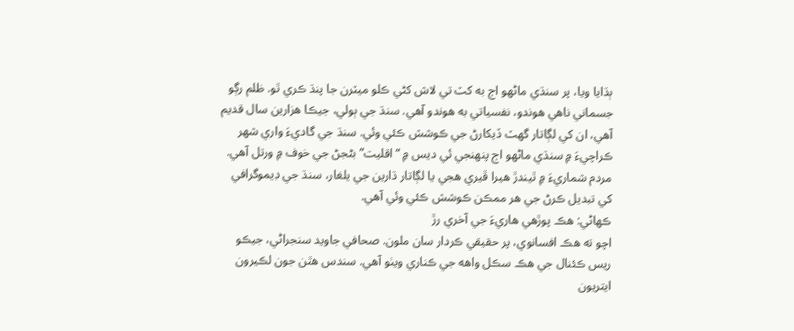ٻڌايا ويا، پر سنڌي ماڻهو اڄ به کٽ تي لاش کڻي ڪلو ميٽرن جا پنڌ ڪري ٿو. ظلم رڳو جسماني ناهي هوندو، نفسياتي به هوندو آهي. سنڌ جي ٻولي، جيڪا هزارين سال قديم آهي، ان کي لڳاتار گهٽ ڏيکارڻ جي ڪوشش ڪئي وئي. سنڌ جي گاديءَ واري شهر ڪراچيءَ ۾ سنڌي ماڻهو اڄ پنهنجي ئي ديس ۾ “اقليت” بڻجڻ جي خوف ۾ ورتل آهي. مردم شماريءَ ۾ ٿيندڙ هيرا ڦيري هجي يا لڳاتار ڌارين جي يلغار، سنڌ جي ڊيموگرافي کي تبديل ڪرڻ جي هر ممڪن ڪوشش ڪئي وئي آهي.
ڪهاڻي: هڪ پوڙهي هاريءَ جي آخري رڙ
اچو ته هڪ افسانوي، پر حقيقي ڪردار سان ملون. صحافي جاويد سنجراڻي، جيڪو ريس ڪئنال جي هڪ سڪل واهه جي ڪناري ويٺو آهي. سندس هٿن جون لڪيرون ايتريون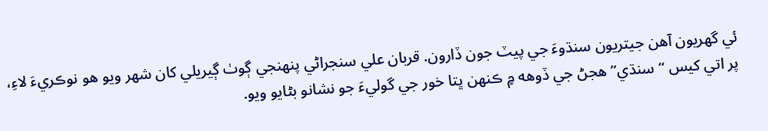ئي گهريون آهن جيتريون سنڌوءَ جي پيٽ جون ڏارون. قربان علي سنجراڻي پنھنجي ڳوٺ ڳيريلي کان شهر ويو هو نوڪريءَ لاءِ، پر اتي کيس “سنڌي” هجڻ جي ڏوهه ۾ ڪنهن ڀتا خور جي گوليءَ جو نشانو بڻايو ويو.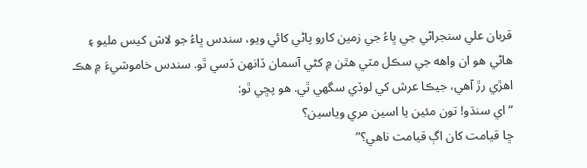قربان علي سنجراڻي جي ڀاءُ جي زمين کارو پاڻي کائي ويو، سندس ڀاءُ جو لاش کيس مليو ۽ هاڻي هو ان واهه جي سڪل مٽي هٿن ۾ کڻي آسمان ڏانهن ڏسي ٿو. سندس خاموشيءَ ۾ هڪ اهڙي رڙ آهي، جيڪا عرش کي لوڏي سگهي ٿي. هو پڇي ٿو:
“اي سنڌو! تون مئين يا اسين مري وياسين؟
ڇا قيامت کان اڳ قيامت ناهي؟”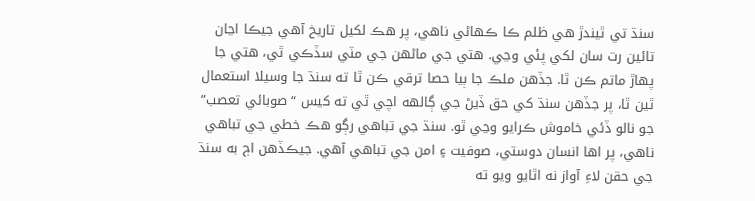سنڌ تي ٿيندڙ هي ظلم ڪا ڪهاڻي ناهي، پر هڪ لکيل تاريخ آهي جيڪا اڃان تائين رت سان لکي پئي وڃي. هتي جي ماڻهن جي مٽي سڏڪي ٿي، هتي جا پهاڙ ماتم ڪن ٿا. جڏهن ملڪ جا ٻيا حصا ترقي ڪن ٿا ته سنڌ جا وسيلا استعمال ٿين ٿا، پر جڏهن سنڌ کي حق ڏيڻ جي ڳالهه اچي ٿي ته کيس “صوبائي تعصب” جو نالو ڏئي خاموش ڪرايو وڃي ٿو. سنڌ جي تباهي رڳو هڪ خطي جي تباهي ناهي، پر اها انسان دوستي، صوفيت ۽ امن جي تباهي آهي. جيڪڏهن اڄ به سنڌ جي حقن لاءِ آواز نه اٿايو ويو ته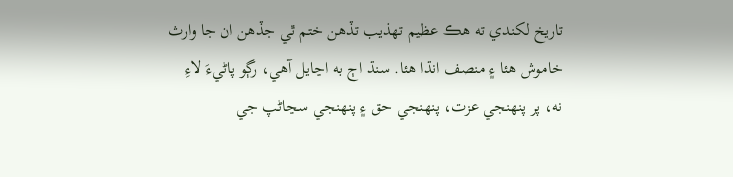تاريخ لکندي ته هڪ عظيم تهذيب تڏهن ختم ٿي جڏهن ان جا وارث خاموش هئا ۽ منصف انڌا هئا. سنڌ اڄ به اڃايل آهي، رڳو پاڻيءَ لاءِ نه، پر پنهنجي عزت، پنهنجي حق ۽ پنهنجي سڃاڻپ جي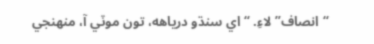“انصاف” لاءِ. “اي سنڌو درياهه، تون موٽي آ، منهنجي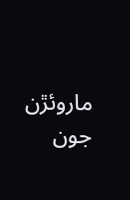ماروئڙن جون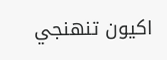اکيون تنهنجي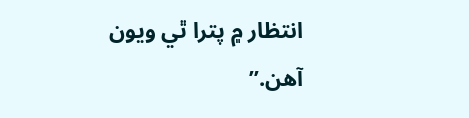انتظار ۾ پترا ٿي ويون آهن.”